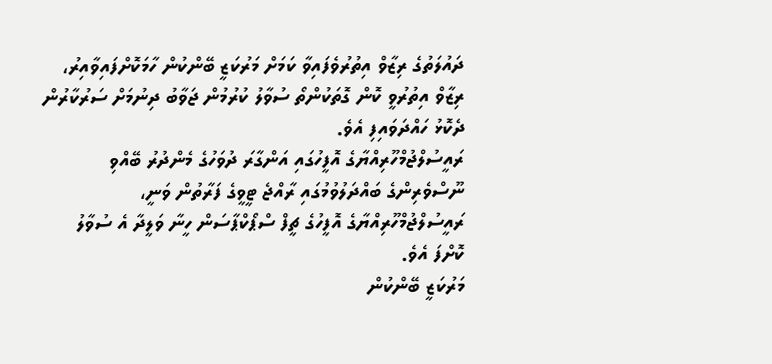ދައުލަތުގެ ރިޒާވް އިތުރުވެފައިވާ ކަމަށް މަރުކަޒީ ބޭންކުން ހާމަކޮށްފައިވާއިރު، ރިޒާވް އިތުރުވީ ކޮން ގޮތަކުންތޯ ސުވާލު ކުރުމުން ޖަވާބު ދިނުމަށް ސަރުކާރުން ދެކޮޅު ހައްދަވައިފި އެވެ.
ރައީސުލްޖުމްހޫރިއްޔާގެ އޮފީހުގައި އަންގާރަ ދުވަހުގެ މެންދުރު ބޭއްވި ނޫސްވެރިންގެ ބައްދަލުވުމުގައި ރާއްޖެ ޓީވީގެ ފަރާތުން ވަނީ، ރައީސުލްޖުމްހޫރިއްޔާގެ އޮފީހުގެ ޗީފް ސްޕޯކްޕާސަން ހީނާ ވަލީދާ އެ ސުވާލު ކޮށްފަ އެވެ.
މަރުކަޒީ ބޭންކުން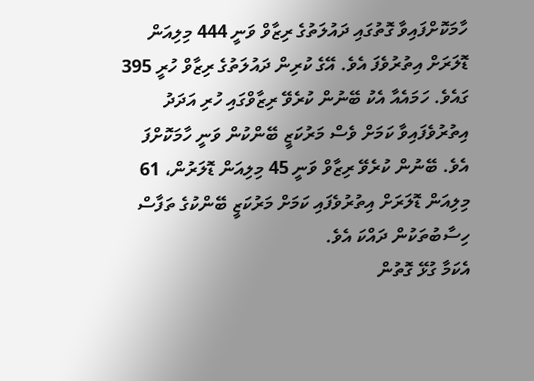ހާމަކޮށްފައިވާ ގޮތުގައި ދައުލަތުގެ ރިޒާވް ވަނީ 444 މިލިއަން ޑޮލަރަށް އިތުރުވެފަ އެވެ. އޭގެ ކުރިން ދައުލަތުގެ ރިޒާވް ހުރީ 395 ގައެވެ. ހަމައެއާ އެކު ބޭނުން ކުރެވޭ ރިޒާވްގައި ހުރި އަދަދު އިތުރުވެފައިވާ ކަމަށް ވެސް މަރުކަޒީ ބޭންކުން ވަނީ ހާމަކޮށްފަ އެވެ. ބޭނުން ކުރެވޭ ރިޒާވް ވަނީ 45 މިލިއަން ޑޮލަރުން، 61 މިލިއަން ޑޮލަރަށް އިތުރުވެފައި ކަމަށް މަރުކަޒީ ބޭންކުގެ ތަފާސް ހިސާބުތަކުން ދައްކަ އެވެ.
އެކަމާ ގުޅޭ ގޮތުން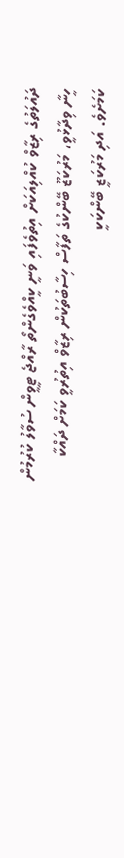ދައުލަތުގެ ރިޒާވް ކުއްލިއަކަށް އިތުވެފައި ވަނީ ކީއްވެގެންތޯ ރާއްޖެ ޓީވީން ސުވާލު ކުރުމުން ހީނާ ވިދާޅުވީ، މަރުކަޒޫ ބޭންކުގެ ތަފާސް ހިސާބުތަކުން ރިޒާވް އިތުރުވީ ކަމަށް ދައްކާ ކަމަށެވެ. އަދި މަރުކަޒީ ބޭންކަކީ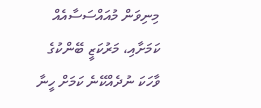މިނިވަން މުއައްސަސާއެއް ކަމަށާއި، މަރުކަޒީ ބޭންކުގެ ވާހަކަ ނުދެއްކޭނެ ކަމަށް ހީނާ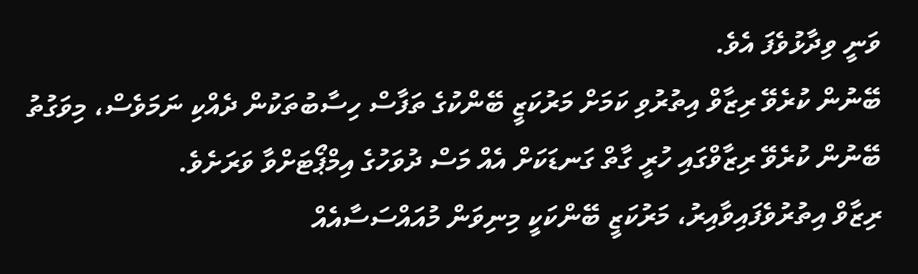ވަނީ ވިދާޅުވެފަ އެވެ.
ބޭނުން ކުރެވޭ ރިޒާވް އިތުރުވި ކަމަށް މަރުކަޒީ ބޭންކުގެ ތަފާސް ހިސާބުތަކުން ދެއްކި ނަމަވެސް، މިވަގުތު ބޭނުން ކުރެވޭ ރިޒާވްގައި ހުރީ ގާތް ގަނޑަކަށް އެއް މަސް ދުވަހުގެ އިމްޕޯޓަށްވާ ވަރަށެވެ.
ރިޒާވް އިތުރުވެފައިވާއިރު، މަރުކަޒީ ބޭންކަކީ މިނިވަން މުއައްސަސާއެއް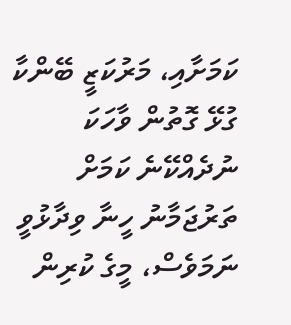ކަމަށާއި، މަރުކަޒީ ބޭންކާ ގުޅޭ ގޮތުން ވާހަކަ ނުދެއްކޭނެ ކަމަށް ތަރުޖަމާނު ހީނާ ވިދާޅުވީ ނަމަވެސް، މީގެ ކުރިން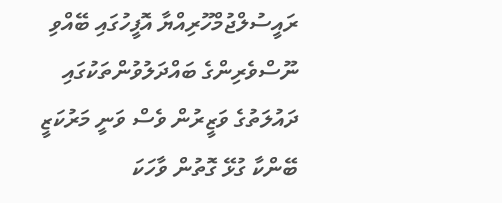ރައީސުލްޖުމްހޫރިއްޔާ އޮފީހުގައި ބޭއްވި ނޫސްވެރިންގެ ބައްދަލުވުންތަކުގައި ދައުލަތުގެ ވަޒީރުން ވެސް ވަނީ މަރުކަޒީ ބޭންކާ ގުޅޭ ގޮތުން ވާހަކަ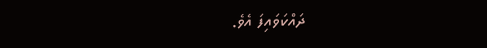ދައްކަވައިފަ އެވެ.